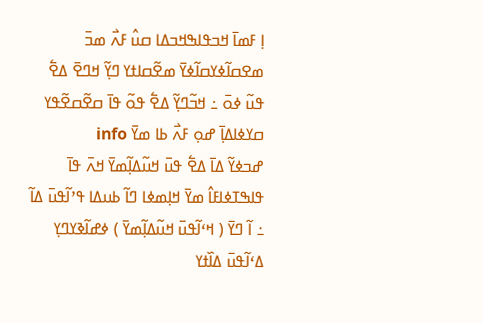ߊ߲ ߓߘߊ߫ ߞߏߟߊߒߞߏߡߊ ߛߎ߮ ߓߍ߯ ߘߏ߫ ߘߐߛߊ߬ߦߌߛߊ߬ߦߌ߫ ߘߐ߬ߛߊߙߌ ߣߌ߲߬ ߞߣߐ߫ ߡߐ߱ ߟߎ߬ ߦߋ߫ ߸ ߞߏ߬ߣߌ߲߬ ߡߐ߱ ߟߋ߬ ߟߊ߫ ߛߐ߬ߛߐ߬ߟߌ ߛߌߦߊߡߊ߲߫ ߝߋ߲ ߓߍ߯ ߕߊ ߘߌ߫ info
ߝߏߦߌ߬ ߡߊ߫ ߡߐ߱ ߟߎ߫ ߞߎ߬ߡߊ߲߬ߘߌ߫ ߞߍ߫ ߟߊ߫ ߟߊߒߠߦߊߓߊ߮ ߘߌ߫ ߞߊ߲ߘߦߊ ߣߊ߬ ߕߎߡߊ ߟߴߊ߬ߟߎ߫ ߡߊ߬ ߸ ߊ߬ ߣߌ߫ ( ߞߵߊ߬ߟߎ߫ ߞߎ߬ߡߊ߲߬ߘߌ߫ ) ߦߝߊ߬ߢߌߣߌ߲ ߡߵߊ߬ߟߎ߫ ߡߊ߰ߙߌ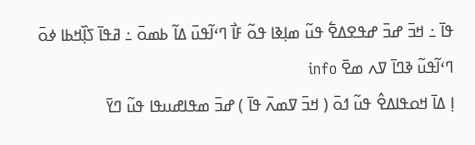ߟߊ߫ ߸ ߞߏ߫ ߝߏ߫ ߝߟߐߡߐ߱ ߟߎ߬ ߘߊ߲ߢߊ ߟߋ߬ ߓߊ߯ ߣߵߊ߬ߟߎ߫ ߡߊ߬ ߕߘߋ߫ ߸ ߥߟߊ߫ ߖߊ߲߰ߞߕߊ ߦߋ߫ ߣߵߊ߬ߟߎ߬ ߢߣߊ߫ ߜߍ ߘߐ߫ info
ߊ߲ ߡߊ߫ ߞߋߟߊߡߐ߮ ߟߎ߬ ߗߋ߫ ( ߞߏ߫ ߜߘߍ߫ ߟߊ߫ ) ߝߏ߫ ߘߟߊߝߎߟߊ ߟߎ߬ ߣߌ߫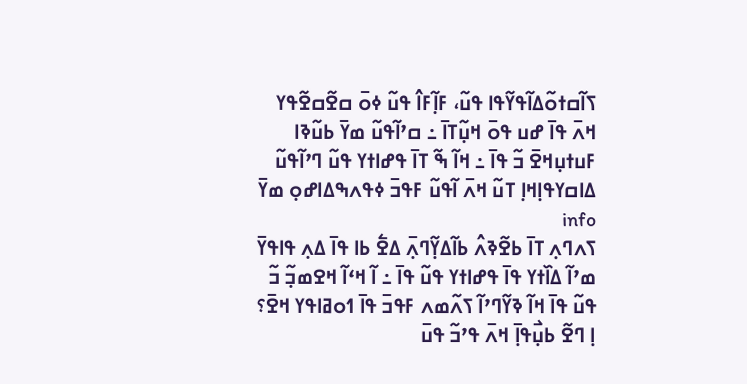ߖߊ߬ߛߙߋ߬ߡߊ߬ߟߌ߬ߟߊ ߟߎ߬، ߓߊ߲߬ߓߊ߮ ߟߎ߬ ߦߋ߫ ߛߐ߬ߛߐ߬ߟߌ ߞߍ߫ ߟߊ߫ ߝߎ ߟߋ߫ ߞߎ߲߬ߠߊ߫ ߸ ߛߴߊ߬ߟߎ߬ ߘߌ߫ ߕߎ߬ߢߊ ߓߎߙߎ߲ߞߐ߫ ߏ߬ ߟߊ߫ ߸ ߞߊ߬ ߒ߬ ߠߊ߫ ߟߝߊߙߌ ߟߎ߬ ߣߴߊ߬ߟߎ߬ ߡߊߛߌߟߊ߲ߞߊ߲ ߠߎ߬ ߞߍ߫ ߊ߬ߟߎ߬ ߓߟߏ߫ ߦߟߍߒߡߊߝߋ߲ ߘߌ߫ info
ߖߍߣߍ߲ ߠߊ߫ ߕߐ߬ߢߍ߮ ߕߊ߬ߡߌ߲߬ߣߍ߲߫ ߡߐ߱ ߕߊ ߟߊ߫ ߡߍ߲ ߟߊߟߌ߫ ߘߴߊ߬ ߡߊ߰ߙߌ ߟߊ߫ ߟߝߊߙߌ ߟߎ߬ ߟߊ߫ ߸ ߊ߬ ߞߵߊ߬ ߞߐߘߏ߲߬ ߏ߬ ߟߎ߬ ߟߊ߫ ߞߊ߬ ߢߌ߬ߣߴߊ߬ ߖߍ߬ߘߍ ߓߟߏ߫ ߟߊ߫ ߗߋߥߊߟߌ ߞߐ߫؟ ߊ߲ ߣߐ߬ ߕߎ߲߯ߟߊ߲߫ ߞߍ߫ ߟߴߏ߬ ߟߎ߫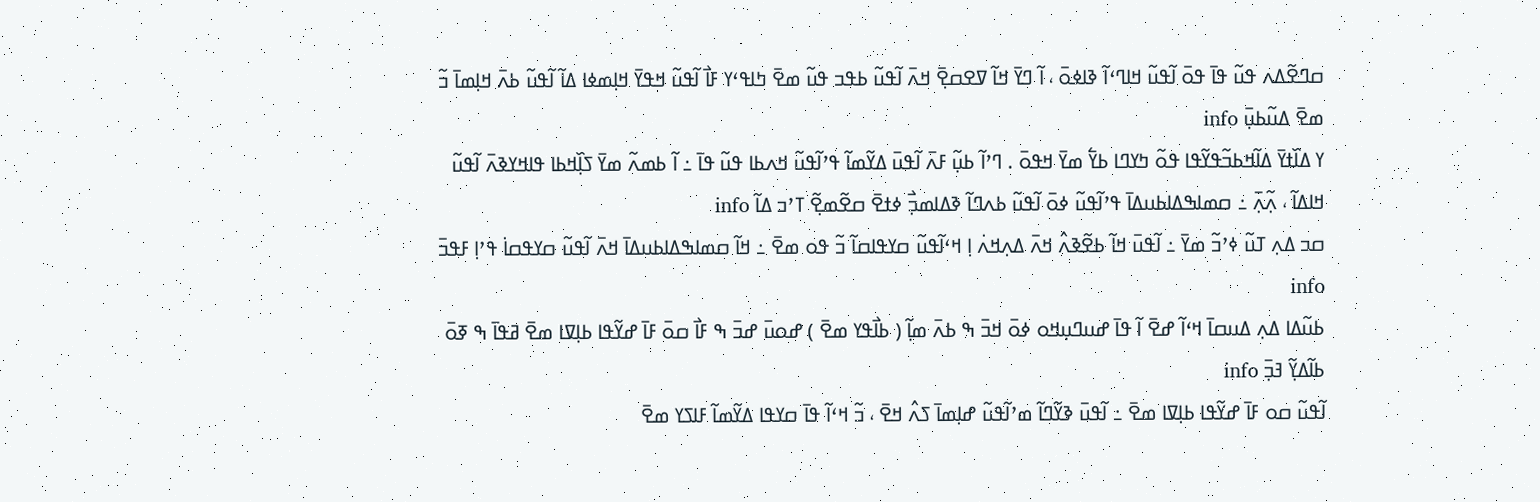ߛߣߐ߬ߡߍ ߟߎ߬ ߟߊ߫ ߟߋ߫ ߊ߬ߟߎ߬ ߞߊߣߵߊ߬ ߢߊߦߋ߫ ، ߊ߬ ߣߌ߫ ߞߊ߬ ߜߐߛߐ߲߫ ߞߍ߫ ߊ߬ߟߎ߬ ߕߟߏ ߟߎ߬ ߘߐ߫ ߤߊߟߵߌ ߓߊ߯ ߊ߬ߟߎ߬ ߞߟߌ߫ ߞߊ߲ߘߦߊ ߡߊ߬ ߊ߬ߟߎ߬ ߕߍ߫ ߞߊ߲ߘߊ߫ ߏ߬ ߘߐ߫ ߡߎ߬ߕߎ߲߫ info
ߌ ߡߊ߰ߙߌ߫ ߡߊ߬ߞߕߏ߬ߟߌ߬ߟߊ ߟߋ߬ ߤߌߣߊ ߕߌ߱ ߘߌ߫ ߞߟߋ߫ . ߣߴߊ߬ ߕߎ߲߬ ߓߍ߫ ߊ߬ߟߎ߫ ߡߌ߬ߘߊ߬ ߟߴߊ߬ߟߎ߬ ߞߍߕߊ ߟߎ߬ ߟߊ߫ ߸ ߊ߬ ߕߘߍ߬ ߘߌ߫ ߖߊ߲߰ߞߕߊ ߟߊߞߌߢߍ߫ ߊ߬ߟߎ߬ ߞߊߡߊ߬ ، ߍ߲߬ߍ߲߫ ߸ ߛߘߊߒߡߊߕߎߡߊ߫ ߟߴߊ߬ߟߎ߬ ߦߋ߫ ߊ߬ߟߎ߬ ߕߍߣߊ߬ ߢߡߊߘߏ߲߯ ߦߙߐ߫ ߛߐ߬ߘߐ߲߬ ߠߴߏ ߡߊ߬ info
ߛߏ ߡߍ߲ ߠߎ߬ ߦߴߏ߬ ߘߌ߫ ߸ ߊ߬ߟߎ߫ ߞߊ߬ ߕߐ߬ߢߍ߮ ߞߍ߫ ߡߍ߲ߞߍ߭ ߊ߲ ߞߵߊ߬ߟߎ߬ ߛߌߟߊߛߊ߬ ߏ߬ ߟߋ ߘߐ߫ ߸ ߞߊ߬ ߛߘߊߒߡߊߕߎߡߊ߫ ߞߍ߫ ߊ߬ߟߎ߬ ߛߌߟߛߊ߭ ߟߴߊ߲ ߓߟߏ߫ info
ߕߎ߬ߡߊ ߡߍ߲ ߡߎߛߊ߫ ߞߵߊ߬ ߝߐ߫ ߊ߬ ߟߊ߫ ߝߎߣߎ߲ߞߋ ߦߋ߫ ߞߏ߫ ߒ ߕߍ߫ ߘߊ߲߬ ( ߕߊ߯ߟߌ ߘߐ߫ ) ߝߋߎ߫ ߝߏ߫ ߒ ߓߊ߯ ߛߋ߫ ߓߊ߫ ߝߌ߬ߟߊ ߕߊ߲ߜߊ ߘߐ߫ ߥߟߊ߫ ߒ ߧߋ߫ ߕߊ߬ߡߌ߲߬ ߔߏ߲߫ info
ߊ߬ߟߎ߬ ߛߋ ߓߊ߫ ߝߌ߬ߟߊ ߕߊ߲ߜߊ ߘߐ߫ ߸ ߊ߬ߟߎ߫ ߢߌ߬ߣߊ߬ ߘߴߊ߬ߟߎ߬ ߝߊ߲ߘߊ߫ ߖߍ߮ ߞߐ߫ ، ߏ߬ ߞߵߊ߬ ߟߊ߫ ߛߌߟߊ ߡߌ߬ߘߊ߬ ߓߊߖߌ ߘߐ߫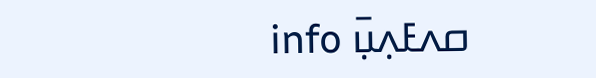ߛߍߓߍ߲ߎ߲߫ info